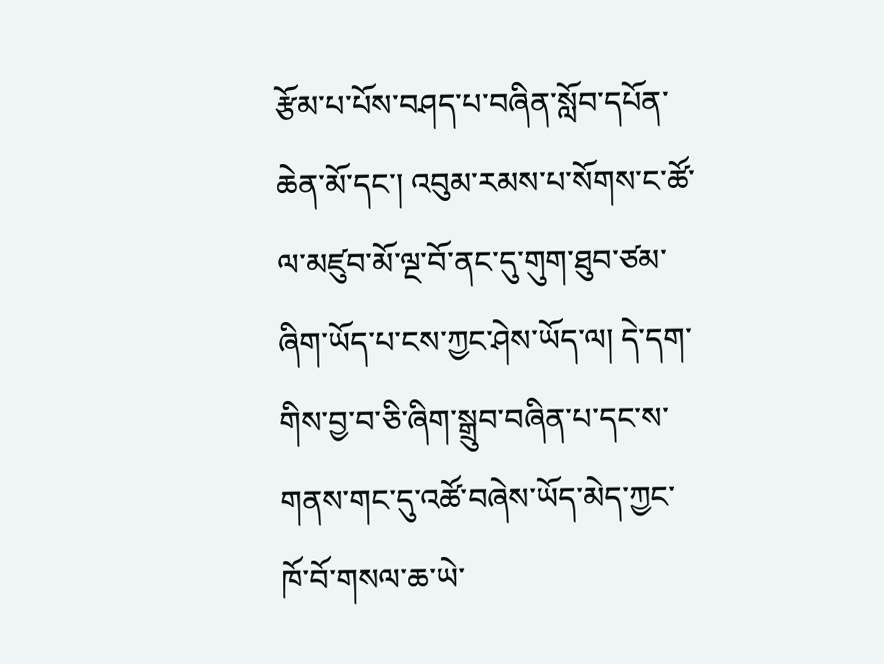རྩོམ་པ་པོས་བཤད་པ་བཞིན་སློབ་དཔོན་ཆེན་མོ་དང་། འབུམ་རམས་པ་སོགས་ང་ཚོ་ལ་མཛུབ་མོ་ལྔ་བོ་ནང་དུ་གུག་ཐུབ་ཙམ་ཞིག་ཡོད་པ་ངས་ཀྱང་ཤེས་ཡོད་ལ། དེ་དག་གིས་བྱ་བ་ཅི་ཞིག་སྒྲུབ་བཞིན་པ་དང་ས་གནས་གང་དུ་འཚོ་བཞེས་ཡོད་མེད་ཀྱང་ཁོ་བོ་གསལ་ཆ་ཡེ་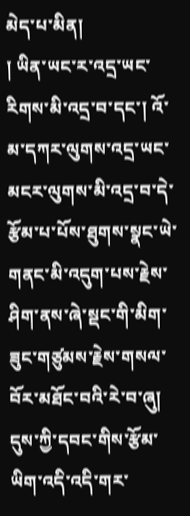མེད་པ་མིན།
། ཡིན་ཡང་ར་འདྲ་ཡང་རིགས་མི་འདྲ་བ་དང་། འོ་མ་དཀར་ལུགས་འདྲ་ཡང་མངར་ལུགས་མི་འདྲ་བ་དེ་རྩོམ་པ་པོས་ཐུགས་སྣང་ཡེ་གནང་མི་འདུག་པས་རྗེས་ཤིག་ནས་ཞེ་སྡང་གི་མིག་ཟུང་གཙུམས་རྗེས་གསལ་བོར་མཐོང་བའི་རེ་བ་ཞུ། དུས་ཀྱི་དབང་གིས་རྩོམ་ཡིག་འདི་འདི་གར་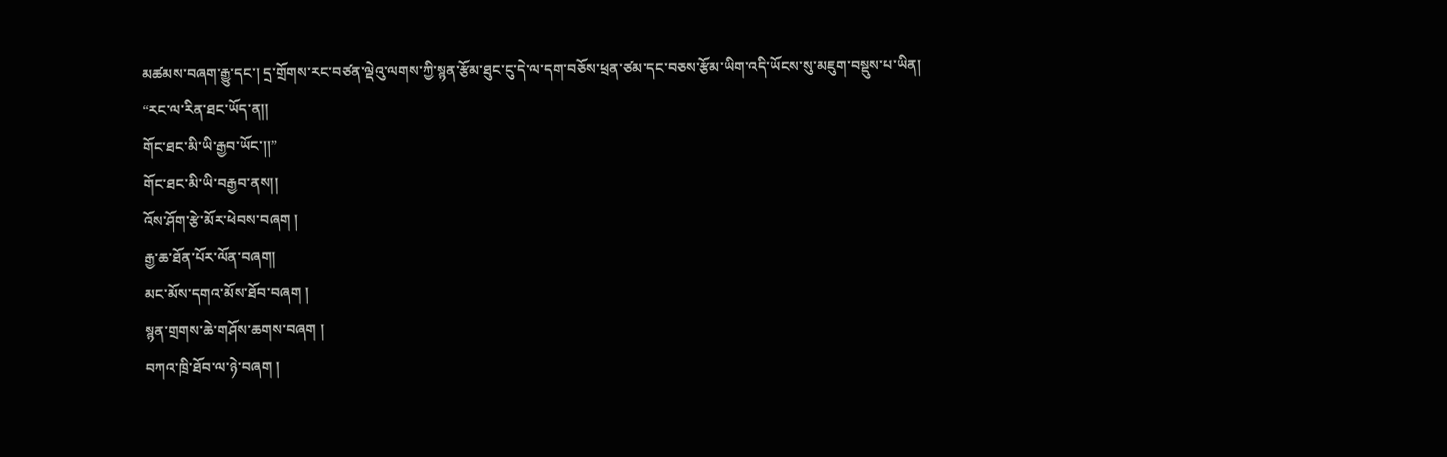མཚམས་བཞག་རྒྱུ་དང་། དྲ་གྲོགས་རང་བཙན་ལྡེའུ་ལགས་ཀྱི་སྙན་རྩོམ་ཐུང་ངུ་དེ་ལ་དག་བཅོས་ཕྲན་ཙམ་དང་བཅས་རྩོམ་ཡིག་འདི་ཡོངས་སུ་མཇུག་བསྡུས་པ་ཡིན།
“རང་ལ་རིན་ཐང་ཡོད་ན།།
གོང་ཐང་མི་ཡི་རྒྱབ་ཡོང་།།”
གོང་ཐང་མི་ཡི་བརྒྱབ་ནས།།
འོས་ཤོག་རྩེ་མོར་ཕེབས་བཞག །
རྒྱ་ཆ་ཐོན་པོར་ལོན་བཞག།
མང་མོས་དགའ་མོས་ཐོབ་བཞག །
སྙན་གྲགས་ཆེ་གཤོས་ཆགས་བཞག །
བཀའ་ཁྲི་ཐོབ་ལ་ཉེ་བཞག །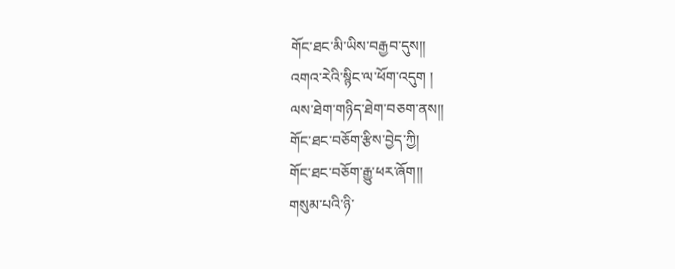གོང་ཐང་མི་ཡིས་བརྒྱབ་དུས།།
འགའ་རེའི་སྙིང་ལ་ཕོག་འདུག །
ལས་ཐེག་གཉིད་ཐེག་བཅག་ནས།།
གོང་ཐང་བཅོག་རྩིས་བྱེད་ཀྱི།
གོང་ཐང་བཅོག་རྒྱུ་ཕར་ཞོག།།
གསུམ་པའི་ཉི་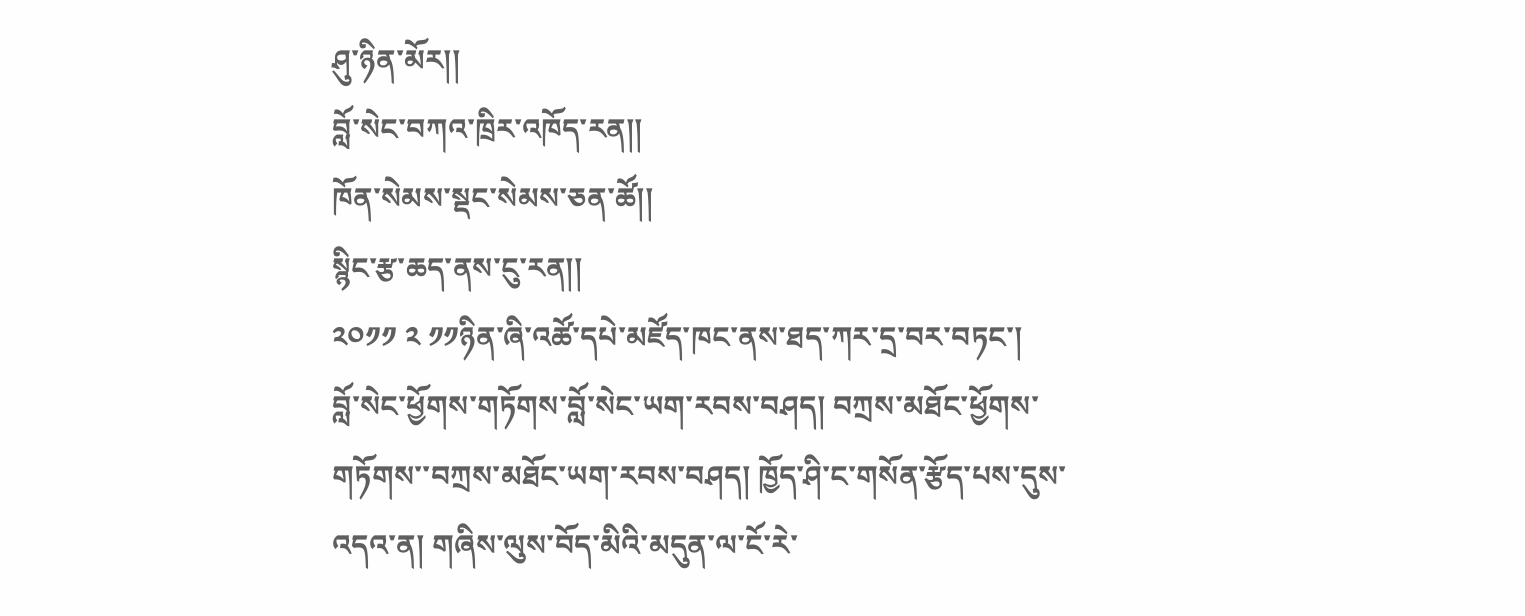ཤུ་ཉིན་མོར།།
བློ་སེང་བཀའ་ཁྲིར་འཁོད་རན།།
ཁོན་སེམས་སྡང་སེམས་ཅན་ཚོ།།
སྙིང་རྩ་ཆད་ནས་ངུ་རན།།
༢༠༡༡ ༢ ༡༡ཉིན་ཞི་འཚོ་དཔེ་མཛོད་ཁང་ནས་ཐད་ཀར་དྲ་བར་བཏང་།
བློ་སེང་ཕྱོགས་གཏོགས་བློ་སེང་ཡག་རབས་བཤད། བཀྲས་མཐོང་ཕྱོགས་གཏོགས་་བཀྲས་མཐོང་ཡག་རབས་བཤད། ཁྱོད་ཤི་ང་གསོན་རྩོད་པས་དུས་འདའ་ན། གཞིས་ལུས་བོད་མིའི་མདུན་ལ་ངོ་རེ་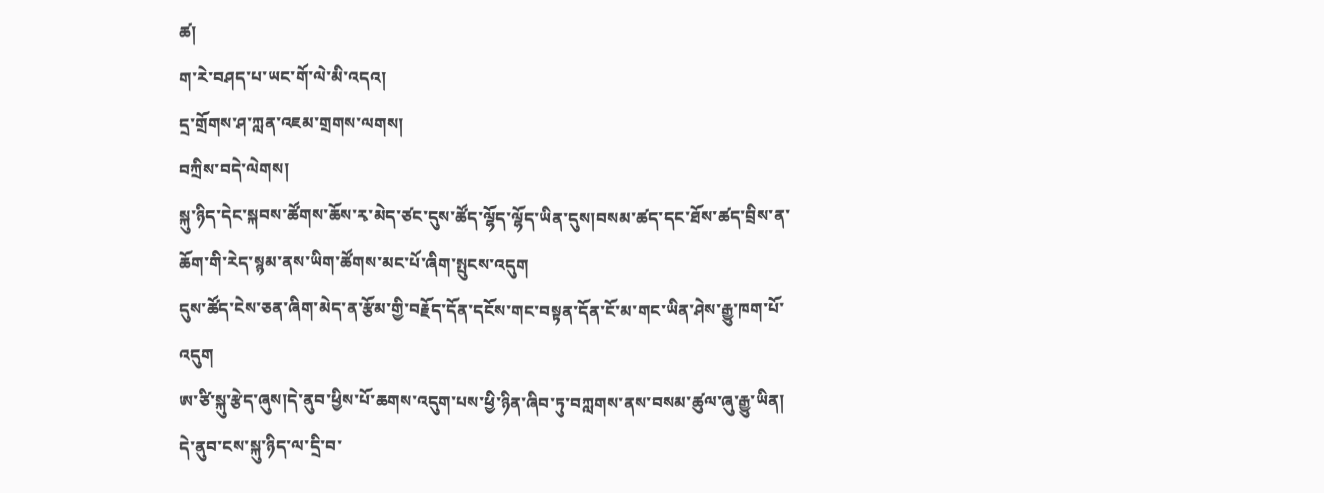ཚ།
ག་རེ་བཤད་པ་ཡང་གོ་ལེ་མི་འདའ།
དྲ་གྲོགས་ཤ་ཀླན་འཇམ་གྲགས་ལགས།
བཀྲིས་བདེ་ལེགས།
སྐུ་ཉིད་དེང་སྐབས་ཚོགས་ཆོས་རྭ་མེད་ཙང་དུས་ཚོད་ལྷོད་ལྷོད་ཡིན་དུས།བསམ་ཚད་དང་ཐོས་ཚད་བྲིས་ན་ཆོག་གི་རེད་སྙམ་ནས་ཡིག་ཚོགས་མང་པོ་ཞིག་སྤུངས་འདུག
དུས་ཚོད་ངེས་ཅན་ཞིག་མེད་ན་རྩོམ་གྱི་བརྗོད་དོན་དངོས་གང་བསྟན་དོན་ངོ་མ་གང་ཡིན་ཤེས་རྒྱུ་ཁག་པོ་འདུག
ཨ་ཙི་སྐུ་རྩེད་ཞུས།དེ་ནུབ་ཕྱིས་པོ་ཆགས་འདུག་པས་ཕྱི་ཉིན་ཞིབ་ཏུ་བཀླགས་ནས་བསམ་ཚུལ་ཞུ་རྒྱུ་ཡིན།
དེ་ནུབ་ངས་སྐུ་ཉིད་ལ་དྲི་བ་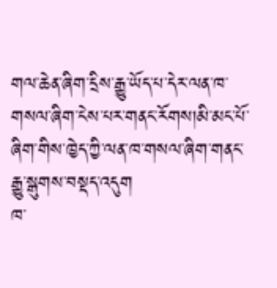གལ་ཆེན་ཞིག་དྲིས་རྒྱུ་ཡོད་པ་དེར་ལན་ཁ་གསལ་ཞིག་ངེས་པར་གནང་རོགས།མི་མང་པོ་ཞིག་གིས་ཁྱེད་ཀྱི་ལན་ཁ་གསལ་ཞིག་གནང་རྒྱུ་སྒུགས་བསྡད་འདུག
ཁ་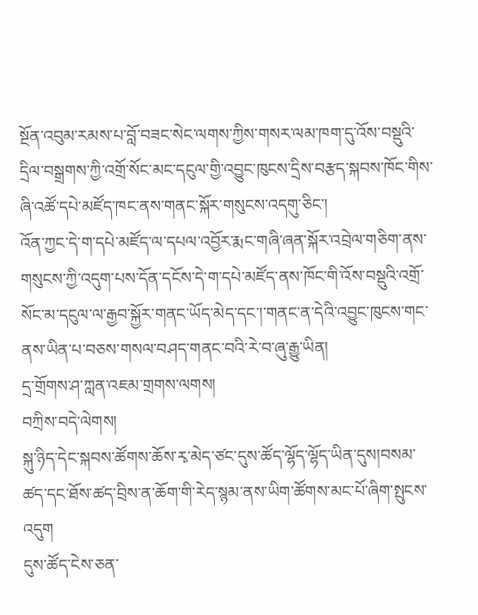སྔོན་འབུམ་རམས་པ་བློ་བཟང་སེང་ལགས་ཀྱིས་གསར་ལམ་ཁག་དུ་འོས་བསྡུའི་དྲིལ་བསྒྲགས་ཀྱི་འགྲོ་སོང་མང་དངུལ་གྱི་འབྱུང་ཁུངས་དྲིས་བརྩད་སྐབས་ཁོང་གིས་ཞི་འཚོ་དཔེ་མཛོད་ཁང་ནས་གནང་སྐོར་གསུངས་འདགུ་ཅིང་།
འོན་ཀྱང་དེ་ག་དཔེ་མཛོད་ལ་དཔལ་འབྱོར་རྨང་གཞི་ཞན་སྐོར་འབྲེལ་གཅིག་ནས་གསུངས་ཀྱི་འདུག་པས་དོན་དངོས་དེ་ག་དཔེ་མཛོད་ནས་ཁོང་གི་འོས་བསྡུའི་འགྲོ་སོང་མ་དངུལ་ལ་རྒྱབ་སྐྱོར་གནང་ཡོད་མེད་དང་།་གནང་ན་དེའི་འབྱུང་ཁུངས་གང་ནས་ཡིན་པ་བཅས་གསལ་བཤད་གནང་བའི་རེ་བ་ཞུ་རྒྱུ་ཡིན།
དྲ་གྲོགས་ཤ་ཀླན་འཇམ་གྲགས་ལགས།
བཀྲིས་བདེ་ལེགས།
སྐུ་ཉིད་དེང་སྐབས་ཚོགས་ཆོས་རྭ་མེད་ཙང་དུས་ཚོད་ལྷོད་ལྷོད་ཡིན་དུས།བསམ་ཚད་དང་ཐོས་ཚད་བྲིས་ན་ཆོག་གི་རེད་སྙམ་ནས་ཡིག་ཚོགས་མང་པོ་ཞིག་སྤུངས་འདུག
དུས་ཚོད་ངེས་ཅན་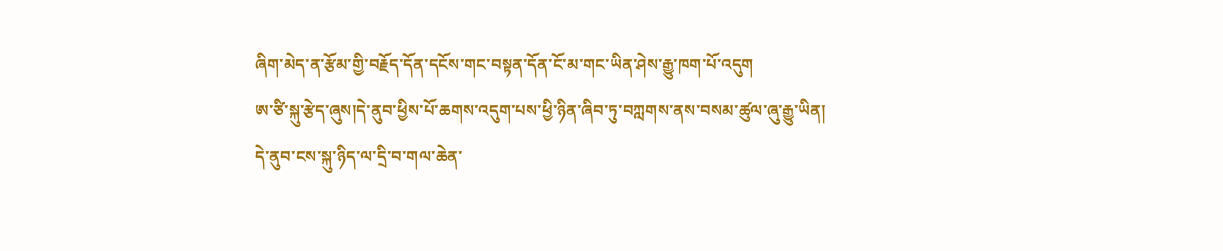ཞིག་མེད་ན་རྩོམ་གྱི་བརྗོད་དོན་དངོས་གང་བསྟན་དོན་ངོ་མ་གང་ཡིན་ཤེས་རྒྱུ་ཁག་པོ་འདུག
ཨ་ཙི་སྐུ་རྩེད་ཞུས།དེ་ནུབ་ཕྱིས་པོ་ཆགས་འདུག་པས་ཕྱི་ཉིན་ཞིབ་ཏུ་བཀླགས་ནས་བསམ་ཚུལ་ཞུ་རྒྱུ་ཡིན།
དེ་ནུབ་ངས་སྐུ་ཉིད་ལ་དྲི་བ་གལ་ཆེན་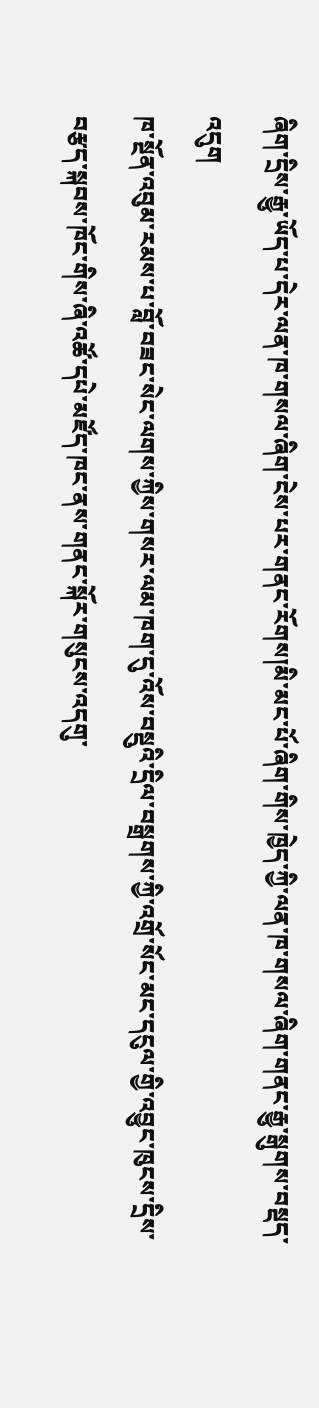ཞིག་དྲིས་རྒྱུ་ཡོད་པ་དེར་ལན་ཁ་གསལ་ཞིག་ངེས་པར་གནང་རོགས།མི་མང་པོ་ཞིག་གིས་ཁྱེད་ཀྱི་ལན་ཁ་གསལ་ཞིག་གནང་རྒྱུ་སྒུགས་བསྡད་འདུག
ཁ་སྔོན་འབུམ་རམས་པ་བློ་བཟང་སེང་ལགས་ཀྱིས་གསར་ལམ་ཁག་དུ་འོས་བསྡུའི་དྲིལ་བསྒྲགས་ཀྱི་འགྲོ་སོང་མང་དངུལ་གྱི་འབྱུང་ཁུངས་དྲིས་བརྩད་སྐབས་ཁོང་གིས་ཞི་འཚོ་དཔེ་མཛོད་ཁང་ནས་གནང་སྐོར་གསུངས་འདགུ་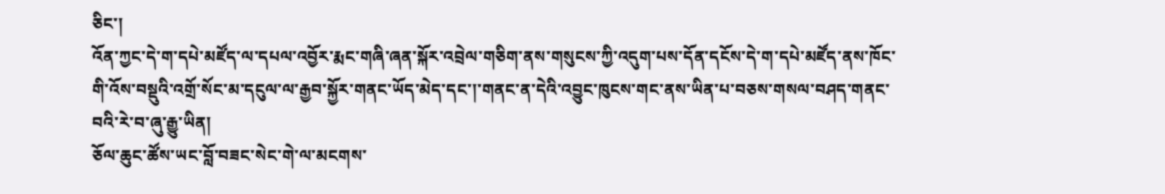ཅིང་།
འོན་ཀྱང་དེ་ག་དཔེ་མཛོད་ལ་དཔལ་འབྱོར་རྨང་གཞི་ཞན་སྐོར་འབྲེལ་གཅིག་ནས་གསུངས་ཀྱི་འདུག་པས་དོན་དངོས་དེ་ག་དཔེ་མཛོད་ནས་ཁོང་གི་འོས་བསྡུའི་འགྲོ་སོང་མ་དངུལ་ལ་རྒྱབ་སྐྱོར་གནང་ཡོད་མེད་དང་།་གནང་ན་དེའི་འབྱུང་ཁུངས་གང་ནས་ཡིན་པ་བཅས་གསལ་བཤད་གནང་བའི་རེ་བ་ཞུ་རྒྱུ་ཡིན།
ཅོལ་ཆུང་ཚོས་ཡང་བློ་བཟང་སེང་གེ་ལ་མངགས་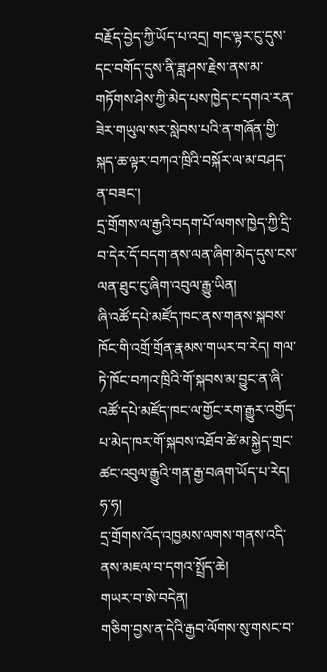བརྗོད་བྱེད་ཀྱི་ཡོད་པ་འདྲ། གང་ལྟར་ངུ་དུས་དང་བགོད་དུས་ནི་ཟླ་ཤས་རྗེས་ནས་མ་གཏོགས་ཤེས་ཀྱི་མེད་པས་ཁྱེད་ང་དགའ་རན་ཟེར་གཡུལ་སར་སླེབས་པའི་ན་གཞོན་གྱི་སྐད་ཆ་ལྟར་བཀའ་ཁྲིའི་བསྐོར་ལ་མ་བཤད་ན་བཟང་།
དྲ་གྲོགས་ལ་རྒྱའི་བདག་པོ་ལགས་ཁྱེད་ཀྱི་དྲི་བ་དེར་དོ་བདག་ནས་ལན་ཞིག་མེད་དུས་ངས་ལན་ཐུང་ངུ་ཞིག་འབུལ་རྒྱུ་ཡིན།
ཞི་འཚོ་དཔེ་མཛོད་ཁང་ནས་གནས་སྐབས་ཁོང་གི་འགྲོ་གྲོན་རྣམས་གཡར་བ་རེད། གལ་ཏེ་ཁོང་བཀའ་ཁྲིའི་གོ་སྐབས་མ་བྱུང་ན་ཞི་འཚོ་དཔེ་མཛོད་ཁང་ལ་གྱོང་རག་རྒྱུར་འགྱོད་པ་མེད་ཁར་གོ་སྐབས་འཐོབ་ཚེ་མ་སྐྱེད་གྲང་ཚང་འབུལ་རྒྱུའི་གན་རྒྱ་བཞག་ཡོད་པ་རེད། ཧ་ཧ།
དྲ་གྲོགས་འོད་འཁྱམས་ལགས་གནས་འདི་ནས་མཇལ་བ་དགའ་སྤྲོད་ཆེ།
གཡར་བ་ཨེ་བདེན།
གཅིག་བྱས་ན་དེའི་རྒྱབ་ལོགས་སུ་གསང་བ་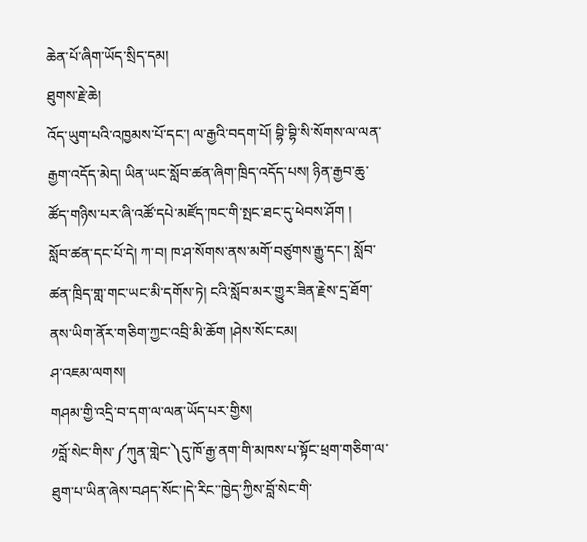ཆེན་པོ་ཞིག་ཡོད་སྲིད་དམ།
ཐུགས་རྗེ་ཆེ།
འོད་ཡུག་པའི་འཁྱམས་པོ་དང་། ལ་རྒྱའི་བདག་པོ། བྷི་བྷི་སི་སོགས་ལ་ལན་རྒྱག་འདོད་མེད། ཡིན་ཡང་སློབ་ཚན་ཞིག་ཁྲིད་འདོད་པས། ཉིན་རྒྱབ་ཆུ་ཚོད་གཉིས་པར་ཞི་འཚོ་དཔེ་མཛོད་ཁང་གི་སྤང་ཐང་དུ་ཕེབས་ཤོག །
སློབ་ཚན་དང་པོ་དེ། ཀ་བ། ཁ་ཤ་སོགས་ནས་མགོ་བཙུགས་རྒྱུ་དང་། སློབ་ཚན་ཁྲིད་གླ་གང་ཡང་མི་དགོས་ཏེ། ངའི་སློབ་མར་གྱུར་ཟིན་རྗེས་དྲ་ཐོག་ནས་ཡིག་ནོར་གཅིག་ཀྱང་འབྲི་མི་ཆོག །ཤེས་སོང་ངམ།
ཤ་འཇམ་ལགས།
གཤམ་གྱི་འདྲི་བ་དག་ལ་ལན་ཡོད་པར་གྱིས།
༡བློ་སེང་གིས་༼ཀུན་གླེང་༽དུ་ཁོ་རྒྱ་ནག་གི་མཁས་པ་སྟོང་ཕྲག་གཅིག་ལ་ཐུག་པ་ཡིན་ཞེས་བཤད་སོང་།དེ་རིང་་ཁྱེད་ཀྱིས་བློ་སེང་གི་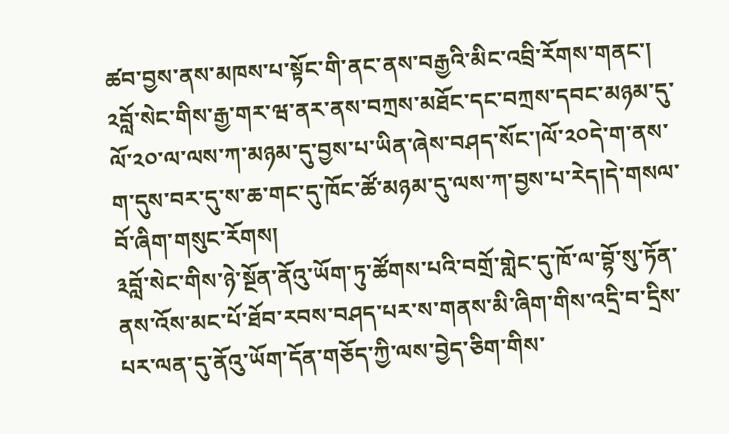ཚབ་བྱས་ནས་མཁས་པ་སྟོང་གི་ནང་ནས་བརྒྱའི་མིང་འབྲི་རོགས་གནང་།
༢བློ་སེང་གིས་རྒྱ་གར་ཝ་ནར་ནས་བཀྲས་མཐོང་དང་བཀྲས་དབང་མཉམ་དུ་ལོ་༢༠་ལ་ལས་ཀ་མཉམ་དུ་བྱས་པ་ཡིན་ཞེས་བཤད་སོང་།ལོ་༢༠དེ་ག་ནས་ག་དུས་བར་དུ་ས་ཆ་གང་དུ་ཁོང་ཚོ་མཉམ་དུ་ལས་ཀ་བྱས་པ་རེད།དེ་གསལ་བོ་ཞིག་གསུང་རོགས།
༣བློ་སེང་གིས་ཉེ་སྔོན་ནོའུ་ཡོག་ཏུ་ཚོགས་པའི་བགྲོ་གླེང་དུ་ཁོ་ལ་བྷོ་སུ་ཏོན་ནས་འོས་མང་པོ་ཐོབ་རབས་བཤད་པར་ས་གནས་མི་ཞིག་གིས་འདྲི་བ་དྲིས་པར་ལན་དུ་ནོའུ་ཡོག་དོན་གཅོད་ཀྱི་ལས་བྱེད་ཅིག་གིས་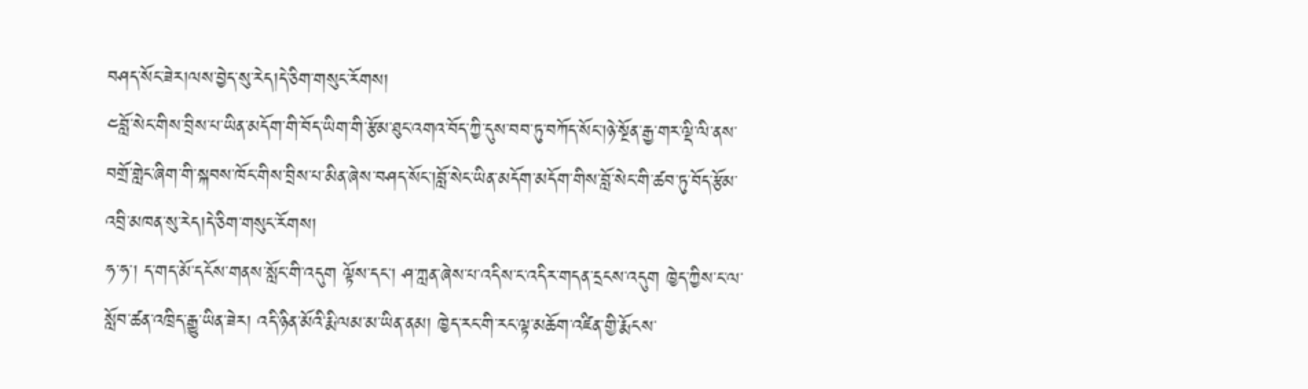བཤད་སོང་ཟེར།ལས་བྱེད་སུ་རེད།དེ་ཅིག་གསུང་རོགས།
༤བློ་སེང་གིས་བྲིས་པ་ཡིན་མདོག་གི་བོད་ཡིག་གི་རྩོམ་ཐུང་འགའ་བོད་ཀྱི་དུས་བབ་ཏུ་བཀོད་སོང་།ཉེ་སྔོན་རྒྱ་གར་ལྡི་ལི་ནས་བགྲོ་གླེང་ཞིག་གི་སྐབས་ཁོང་གིས་བྲིས་པ་མིན་ཞེས་བཤད་སོང་།བློ་སེང་ཡིན་མདོག་མདོག་གིས་བློ་སེང་གི་ཚབ་ཏུ་བོད་རྩོམ་འབྲི་མཁན་སུ་རེད།དེ་ཅིག་གསུང་རོགས།
ཧ་ཧ་། ད་གད་མོ་དངོས་གནས་སློང་གི་འདུག ལྟོས་དང་། ཤ་ཀླན་ཞེས་པ་འདིས་ང་འདིར་གདན་དྲངས་འདུག ཁྱེད་ཀྱིས་ང་ལ་སློབ་ཚན་འཁྲིད་རྒྱུ་ཡིན་ཟེར། འདི་ཉིན་མོའི་རྨི་ལམ་མ་ཡིན་ནམ། ཁྱེད་རང་གི་རང་ལྟ་མཆོག་འཛིན་གྱི་རྨོངས་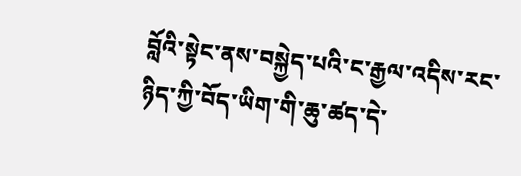བློའི་སྟེང་ནས་བསྐྱེད་པའི་ང་རྒྱལ་འདིས་རང་ཉིད་ཀྱི་བོད་ཡིག་གི་ཆུ་ཚད་དེ་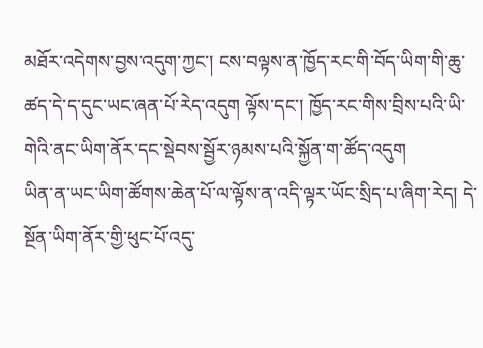མཐོར་འདེགས་བྱས་འདུག་ཀྱང་། ངས་བལྟས་ན་ཁྱོད་རང་གི་བོད་ཡིག་གི་ཆུ་ཚད་དེ་ད་དུང་ཡང་ཞན་པོ་རེད་འདུག ལྟོས་དང་། ཁྱོད་རང་གིས་བྲིས་པའི་ཡི་གེའི་ནང་ཡིག་ནོར་དང་སྡེབས་སྦྱོར་ཉམས་པའི་སྐྱོན་ག་ཚོད་འདུག
ཡིན་ན་ཡང་ཡིག་ཚོགས་ཆེན་པོ་ལ་ལྟོས་ན་འདི་ལྟར་ཡོང་སྲིད་པ་ཞིག་རེད། དེ་སྔོན་ཡིག་ནོར་གྱི་ཕུང་པོ་འདུ་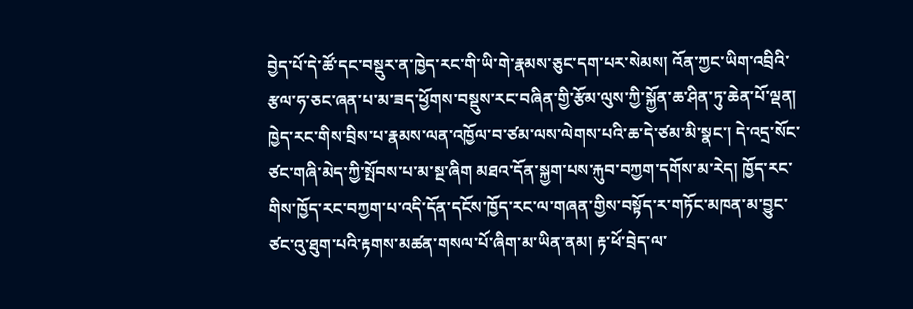བྱེད་པོ་དེ་ཚོ་དང་བསྡུར་ན་ཁྱེད་རང་གི་ཡི་གེ་རྣམས་ཅུང་དག་པར་སེམས། འོན་ཀྱང་ཡིག་འབྲིའི་རྩལ་ཧ་ཅང་ཞན་པ་མ་ཟད་ཕྱོགས་བསྡུས་རང་བཞིན་གྱི་རྩོམ་ལུས་ཀྱི་སྐྱོན་ཆ་ཤིན་ཏུ་ཆེན་པོ་ལྡན། ཁྱེད་རང་གིས་བྲིས་པ་རྣམས་ལན་འཁྱོལ་བ་ཙམ་ལས་ལེགས་པའི་ཆ་དེ་ཙམ་མི་སྣང་། དེ་འདྲ་སོང་ཙང་གཞི་མེད་ཀྱི་སྤོབས་པ་མ་སྔ་ཞིག མཐའ་དོན་སྐྱག་པས་རྐུབ་བཀྱག་དགོས་མ་རེད། ཁྱོད་རང་གིས་ཁྱོད་རང་བཀྱག་པ་འདི་དོན་དངོས་ཁྱོད་རང་ལ་གཞན་གྱིས་བསྟོད་ར་གཏོང་མཁན་མ་བྱུང་ཙང་འུ་ཐུག་པའི་རྟགས་མཚན་གསལ་པོ་ཞིག་མ་ཡིན་ནམ། རྟ་ཕོ་བྲེད་ལ་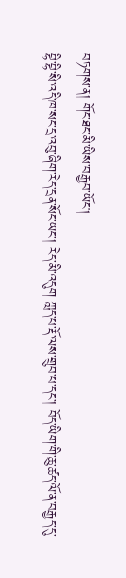བཏགས་ན། གོང་ཐང་མི་ཡིས་བརྒྱབ་ཡོང།
བྷི་བྷི་སི་འདི་ཁ་སང་དྲ་འབུ་ཞིག་རེད་དྲན་སོང་ཡང་། རེད་མི་འདུག ཀླད་པ་རྡོ་ལས་གྲུབ་པ་དང་། བོད་ཡིག་གི་ཆུ་ཚད་ལོ་ན་བརྒྱད་དུ་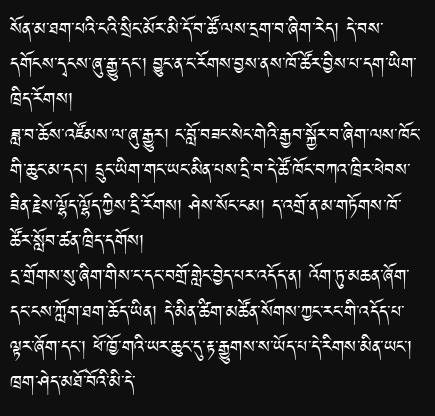སོན་མ་ཐག་པའི་ངའི་སྲིང་མོར་མི་དོ་བ་ཚོ་ལས་དྲག་བ་ཞིག་རེད། དེ་བས་དགོངས་དྭངས་ཞུ་རྒྱུ་དང་། བྱུང་ན་ང་རོགས་བྱས་ནས་ཁོ་ཚོར་བྱིས་པ་དག་ཡིག་ཁྲིད་རོགས།
ཟླ་བ་ཆོས་འཛོམས་ལ་ཞུ་རྒྱུར། ང་བློ་བཟང་སེང་གེའི་རྒྱབ་སྐྱོར་བ་ཞིག་ལས་ཁོང་གི་ཆུང་མ་དང་། དྲུང་ཡིག་གང་ཡང་མིན་པས་དྲི་བ་དེ་ཚོ་ཁོང་བཀའ་ཁྲིར་ཕེབས་ཟིན་རྗེས་ལྷོད་ལྷོད་ཀྱིས་དྲི་རོགས། ཤེས་སོང་ངམ། ད་འགྲོ་ན་མ་གཏོགས་ཁོ་ཚོར་སློབ་ཚན་ཁྲིད་དགོས།
དྲ་གྲོགས་སུ་ཞིག་གིས་ང་དང་བགྲོ་གླེང་བྱེད་པར་འདོད་ན། འོག་ཏུ་མཆན་ཞོག་དང་ངས་ཀློག་ཐག་ཆོད་ཡིན། དེ་མིན་ཚིག་མཚོན་སོགས་ཀྱང་རང་གི་འདོད་པ་ལྟར་ཞོག་དང་། ཕོ་ཁྱོ་གའི་ཡར་ཆུང་དུ་རྟ་རྒྱུགས་ས་ཡོད་པ་དེ་རིགས་མིན་ཡང་། ཁྲག་ཤེད་མཐོ་བོའི་མི་དེ་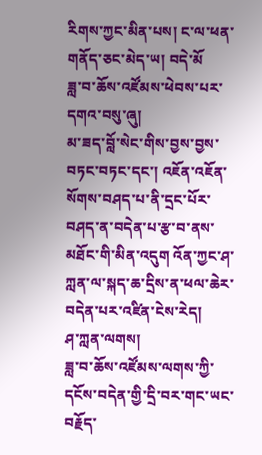རིགས་ཀྱང་མིན་པས། ང་ལ་ཕན་གནོད་ཅང་མེད་ཡ། བདེ་མོ
ཟླ་བ་ཆོས་འཛོམས་ཕེབས་པར་དགའ་བསུ་ཞུ།
མ་ཟད་བློ་སེང་གིས་བྱས་བྱས་བཏང་བཏང་དང་། འཇོན་འཇོན་སོགས་བཤད་པ་ནི་དྲང་པོར་བཤད་ན་བདེན་པ་རྩ་བ་ནས་མཐོང་གི་མིན་འདུག འོན་ཀྱང་ཤ་ཀླན་ལ་སྐད་ཆ་དྲིས་ན་ཕལ་ཆེར་བདེན་པར་འཛིན་ངེས་རེད།
ཤ་ཀླན་ལགས།
ཟླ་བ་ཆོས་འཛོམས་ལགས་ཀྱི་དངོས་བདེན་གྱི་དྲི་བར་གང་ཡང་བརྗོད་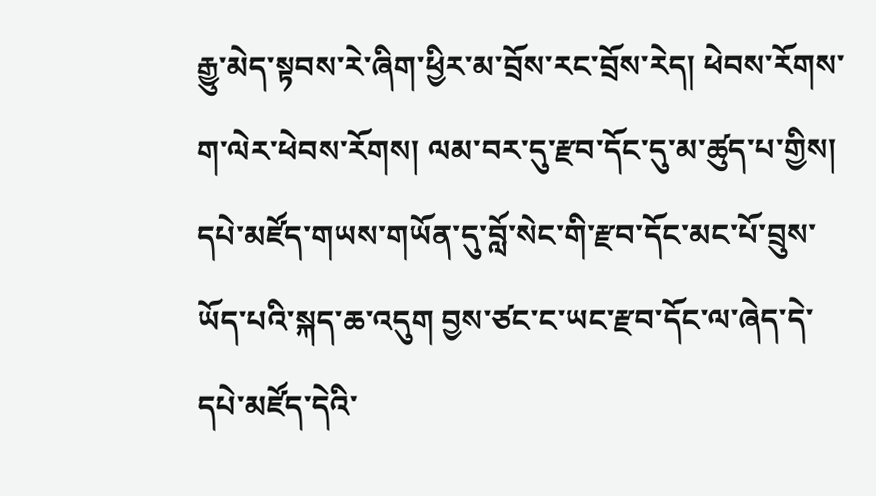རྒྱུ་མེད་སྟབས་རེ་ཞིག་ཕྱིར་མ་བྲོས་རང་བྲོས་རེད། ཕེབས་རོགས་ག་ལེར་ཕེབས་རོགས། ལམ་བར་དུ་རྫབ་དོང་དུ་མ་ཚུད་པ་གྱིས། དཔེ་མཛོད་གཡས་གཡོན་དུ་བློ་སེང་གི་རྫབ་དོང་མང་པོ་བྲུས་ཡོད་པའི་སྐད་ཆ་འདུག བྱས་ཙང་ང་ཡང་རྫབ་དོང་ལ་ཞེད་དེ་དཔེ་མཛོད་དེའི་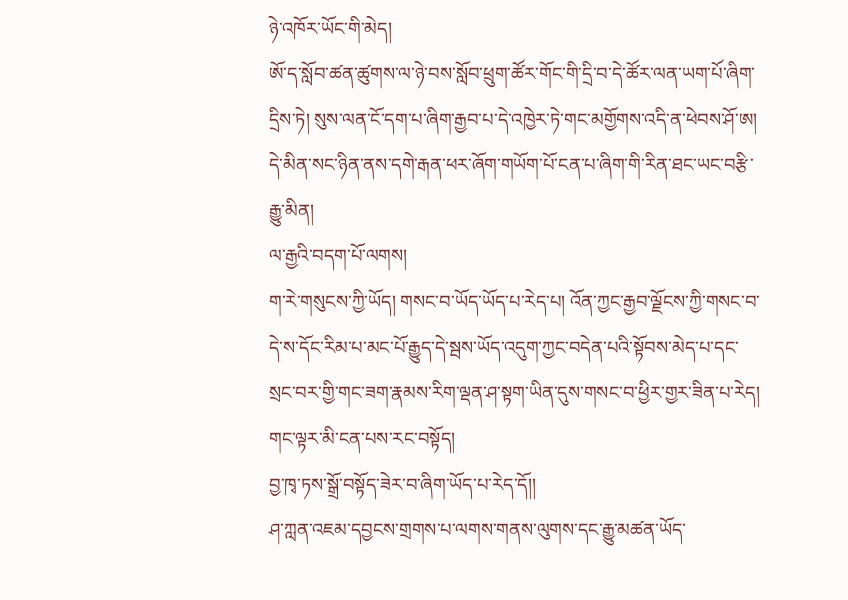ཉེ་འཁོར་ཡོང་གི་མེད།
ཨོ་ད་སློབ་ཚན་ཚུགས་ལ་ཉེ་བས་སློབ་ཕྲུག་ཚོར་གོང་གི་དྲི་བ་དེ་ཚོར་ལན་ཡག་པོ་ཞིག་དྲིས་ཏེ། སུས་ལན་ངོ་དག་པ་ཞིག་རྒྱབ་པ་དེ་འཁྱེར་ཏེ་གང་མགྱོགས་འདི་ན་ཕེབས་ཤོ་ཨ།
དེ་མིན་སང་ཉིན་ནས་དགེ་རྒན་ཕར་ཞོག་གཡོག་པོ་ངན་པ་ཞིག་གི་རིན་ཐང་ཡང་བརྩི་རྒྱུ་མིན།
ལ་རྒྱའི་བདག་པོ་ལགས།
ག་རེ་གསུངས་ཀྱི་ཡོད། གསང་བ་ཡོད་ཡོད་པ་རེད་པ། འོན་ཀྱང་རྒྱབ་ལྗོངས་ཀྱི་གསང་བ་དེ་ས་དོང་རིམ་པ་མང་པོ་རྒྱུད་དེ་སྦས་ཡོད་འདུག་ཀྱང་བདེན་པའི་སྟོབས་མེད་པ་དང་སྲང་བར་གྱི་གང་ཟག་རྣམས་རིག་ལྡན་ཤ་སྟག་ཡིན་དུས་གསང་བ་ཕྱིར་གྱར་ཟིན་པ་རེད།
གང་ལྟར་མི་ངན་པས་རང་བསྟོད།
བྱ་ཁྭ་ཏས་སྒྲོ་བསྟོད་ཟེར་བ་ཞིག་ཡོད་པ་རེད་དོ།།
ཤ་ཀླན་འཇམ་དབྱངས་གྲགས་པ་ལགས་གནས་ལུགས་དང་རྒྱུ་མཚན་ཡོད་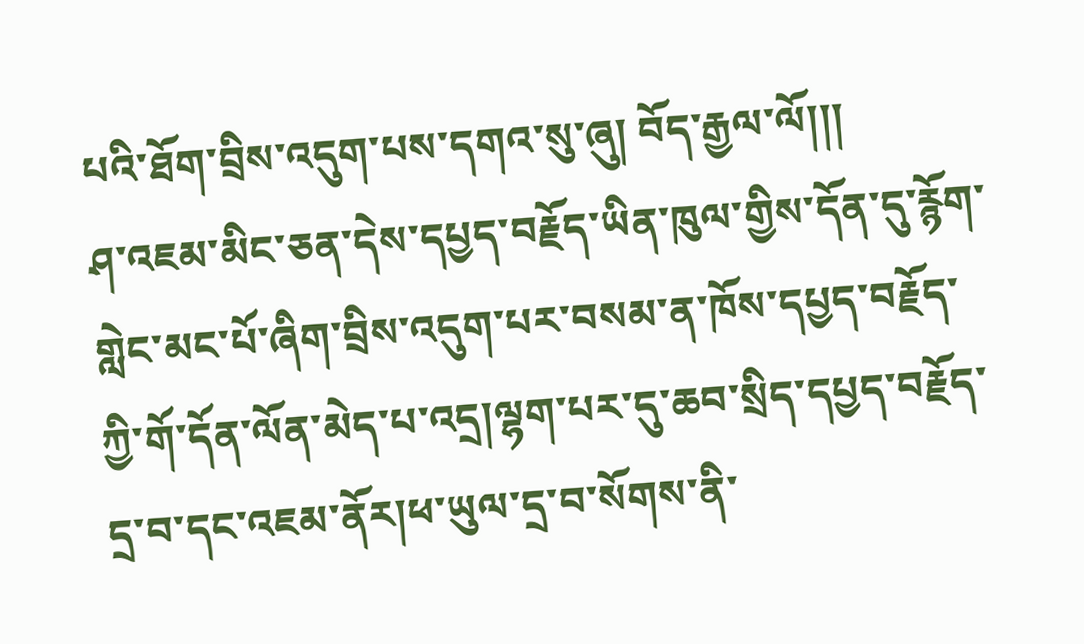པའི་ཐོག་བྲིས་འདུག་པས་དགའ་སུ་ཞུ། བོད་རྒྱལ་ལོ།།།
ཤ་འཇམ་མིང་ཅན་དེས་དཔྱད་བརྗོད་ཡིན་ཁུལ་གྱིས་དོན་དུ་རྙོག་གླེང་མང་པོ་ཞིག་བྲིས་འདུག་པར་བསམ་ན་ཁོས་དཔྱད་བརྗོད་ཀྱི་གོ་དོན་ལོན་མེད་པ་འདྲ།ལྷག་པར་དུ་ཆབ་སྲིད་དཔྱད་བརྗོད་དྲ་བ་དང་འཇམ་ནོར།ཕ་ཡུལ་དྲ་བ་སོགས་ནི་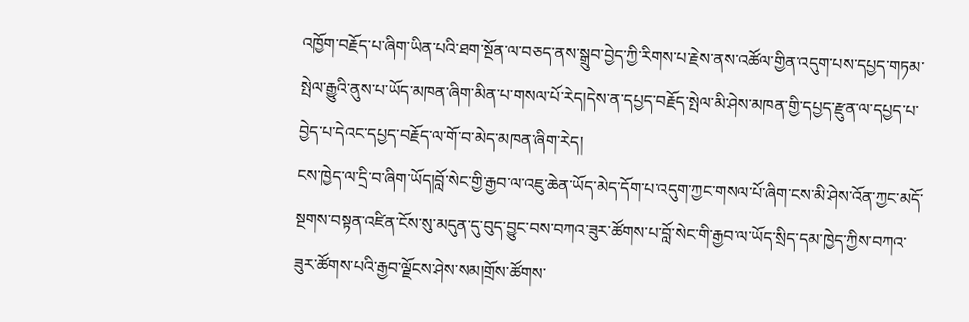འཁྱོག་བརྗོད་པ་ཞིག་ཡིན་པའི་ཐག་སྔོན་ལ་བཅད་ནས་སྒྲུབ་བྱེད་ཀྱི་རིགས་པ་རྗེས་ནས་འཚོལ་གྱིན་འདུག་པས་དཔྱད་གཏམ་སྤེལ་རྒྱུའི་ནུས་པ་ཡོད་མཁན་ཞིག་མིན་པ་གསལ་པོ་རེད།དེས་ན་དཔྱད་བརྗོད་སྤེལ་མི་ཤེས་མཁན་གྱི་དཔྱད་རྫུན་ལ་དཔྱད་པ་བྱེད་པ་དེའང་དཔྱད་བརྗོད་ལ་གོ་བ་མེད་མཁན་ཞིག་རེད།
ངས་ཁྱེད་ལ་དྲི་བ་ཞིག་ཡོད།བློ་སེང་གྱི་རྒྱབ་ལ་འཇུ་ཆེན་ཡོད་མེད་དོག་པ་འདུག་ཀྱང་གསལ་པོ་ཞིག་ངས་མི་ཤེས་འོན་ཀྱང་མདོ་སྔགས་བསྟན་འཛིན་ངོས་སུ་མདུན་དུ་བུད་བྱུང་བས་བཀའ་ཟུར་ཚོགས་པ་བློ་སེང་གི་རྒྱབ་ལ་ཡོད་སྲིད་དམ་ཁྱེད་ཀྱིས་བཀའ་ཟུར་ཚོགས་པའི་རྒྱབ་ལྗོངས་ཤེས་སམ།གྲོས་ཚོགས་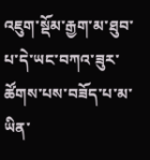འཇུག་སྡོམ་རྒྱག་མ་ཐུབ་པ་དེ་ཡང་བཀའ་ཟུར་ཚོགས་པས་བཟོད་པ་མ་ཡིན་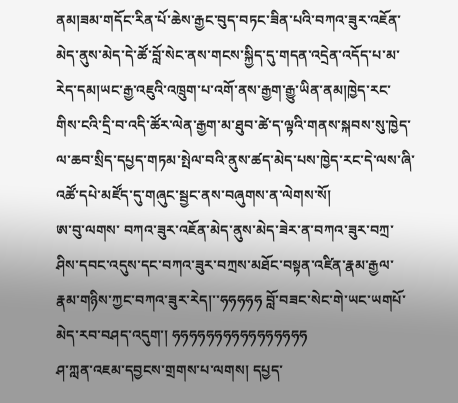ནམ།ཟམ་གདོང་རིན་པོ་ཆེས་རྒྱང་བུད་བཏང་ཟིན་པའི་བཀའ་ཟུར་འཇོན་མེད་ནུས་མེད་དེ་ཚོ་བློ་སེང་ནས་གངས་སྐྱིད་དུ་གདན་འདྲེན་འདོད་པ་མ་རེད་དམ།ཡང་རྒྱ་འཇུའི་འཁྲུག་པ་འགོ་ནས་རྒྱག་རྒྱུ་ཡིན་ནམ།ཁྱེད་རང་གིས་ངའི་དྲི་བ་འདི་ཚོར་ལེན་རྒྱག་མ་ཐུབ་ཚེ་ད་ལྟའི་གནས་སྐབས་སུ་ཁྱེད་ལ་ཆབ་སྲིད་དཔྱད་གཏམ་སྤེལ་བའི་ནུས་ཚད་མེད་པས་ཁྱེད་རང་དེ་ལས་ཞི་འཚོ་དཔེ་མཛོད་དུ་གཞུང་སྦྱང་ནས་བཞུགས་ན་ལེགས་སོ།
ཨ་བུ་ལགས་ བཀའ་ཟུར་འཇོན་མེད་ནུས་མེད་ཟེར་ན་བཀའ་ཟུར་བཀྲ་ཤིས་དབང་འདུས་དང་བཀའ་ཟུར་བཀྲས་མཐོང་བསྟན་འཛིན་རྣམ་རྒྱལ་རྣམ་གཉིས་ཀྱང་བཀའ་ཟུར་རེད།་་ཧཧཧཧཧ བློ་བཟང་སེང་གེ་ཡང་ཡགཔོ་མེད་རབ་བཤད་འདུག་། ཧཧཧཧཧཧཧཧཧཧཧཧཧཧཧཧ
ཤ་ཀླན་འཇམ་དབྱངས་གྲགས་པ་ལགས། དཔྱད་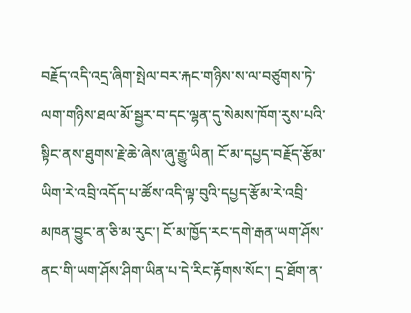བརྗོད་འདི་འདྲ་ཞིག་སྤེལ་བར་རྐང་གཉིས་ས་ལ་བཙུགས་ཏེ་ལག་གཉིས་ཐལ་མོ་སྦྱར་བ་དང་ལྷན་དུ་སེམས་ཁོག་རུས་པའི་སྟིང་ནས་ཐུགས་རྗེ་ཆེ་ཞེས་ཞུ་རྒྱུ་ཡིན། ངོ་མ་དཔྱད་བརྗོད་རྩོམ་ཡིག་རེ་འབྲི་འདོད་པ་ཚོས་འདི་ལྟ་བུའི་དཔྱད་རྩོམ་རེ་འབྲི་མཁན་བྱུང་ན་ཅི་མ་རུང་། ངོ་མ་ཁྱོད་རང་དགེ་རྒན་ཡག་ཤོས་ནང་གི་ཡག་ཤོས་ཤིག་ཡིན་པ་དེ་རིང་རྟོགས་སོང་། དྲ་ཐོག་ན་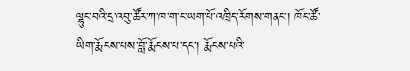ལྷུང་བའི་དྲ་འབུ་ཚོར་ཀ་ཁ་ག་ང་ཡག་པོ་འཁྲིད་རོགས་གནང་། ཁོང་ཚོ་ཡིག་རྨོངས་པས་བློ་རྨོངས་པ་དང་། རྨོངས་པའི་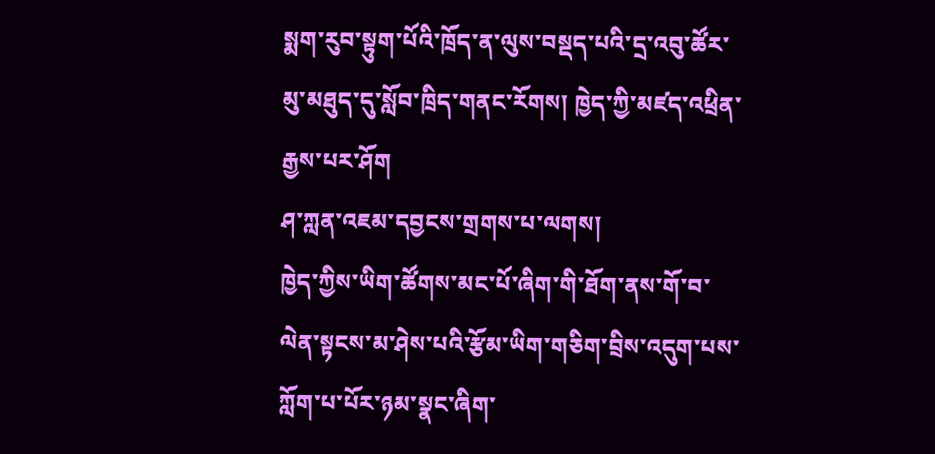སྨག་རུབ་སྟུག་པོའི་ཁྲོད་ན་ལུས་བསྡད་པའི་དྲ་འབུ་ཚོར་མུ་མཐུད་དུ་སློབ་ཁྲིད་གནང་རོགས། ཁྱེད་ཀྱི་མཛད་འཕྲིན་རྒྱས་པར་ཤོག
ཤ་ཀླན་འཇམ་དབྱངས་གྲགས་པ་ལགས།
ཁྱེད་ཀྱིས་ཡིག་ཚོགས་མང་པོ་ཞིག་གི་ཐོག་ནས་གོ་བ་ལེན་སྟངས་མ་ཤེས་པའི་རྩོམ་ཡིག་གཅིག་བྲིས་འདུག་པས་ཀློག་པ་པོར་ཉམ་སྣང་ཞིག་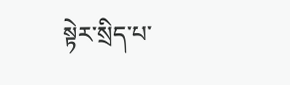སྟེར་སྲིད་པ་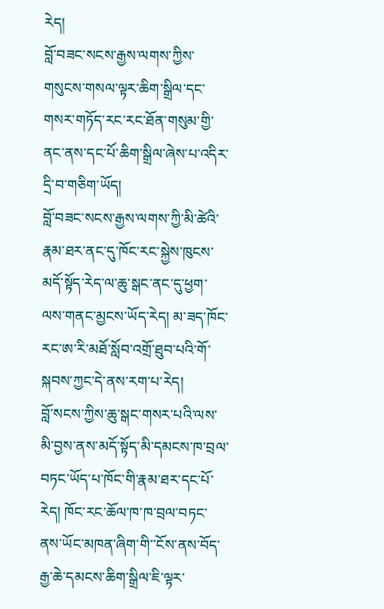རེད།
བློ་བཟང་སངས་རྒྱས་ལགས་ཀྱིས་གསུངས་གསལ་ལྟར་ཆིག་སྒྲིལ་དང་གསར་གཏོད་རང་རང་ཐོན་གསུམ་གྱི་ནང་ནས་དང་པོ་ཆིག་སྒྲིལ་ཞེས་པ་འདིར་དྲི་བ་གཅིག་ཡོད།
བློ་བཟང་སངས་རྒྱས་ལགས་ཀྱི་མི་ཚེའི་རྣམ་ཐར་ནང་དུ་ཁོང་རང་སྐྱེས་ཁུངས་མདོ་སྟོད་རེད་ལ་ཆུ་སྒང་ནང་དུ་ཕྱག་ལས་གནང་མྱངས་ཡོད་རེད། མ་ཟད་ཁོང་རང་ཨ་རི་མཐོ་སློབ་འགྲོ་ཐུབ་པའི་གོ་སྐབས་ཀྱང་དེ་ནས་རག་པ་རེད།
བློ་སངས་ཀྱིས་ཆུ་སྒང་གསར་པའི་ལས་མི་བྱས་ནས་མདོ་སྟོད་མི་དམངས་ཁ་བྲལ་བཏང་ཡོད་པ་ཁོང་གི་རྣམ་ཐར་དང་པོ་རེད། ཁོང་རང་ཆོལ་ཁ་ཁ་བྲལ་བཏང་ནས་ཡོང་མཁན་ཞིག་གི་་ངོས་ནས་བོད་རྒྱ་ཆེ་དམངས་ཆིག་སྒྲིལ་ཇི་ལྟར་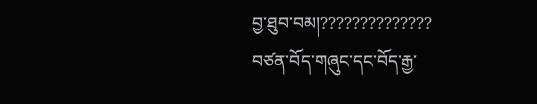བྱ་ཐུབ་བམ།??????????????
བཙན་བོད་གཞུང་དང་བོད་རྒྱ་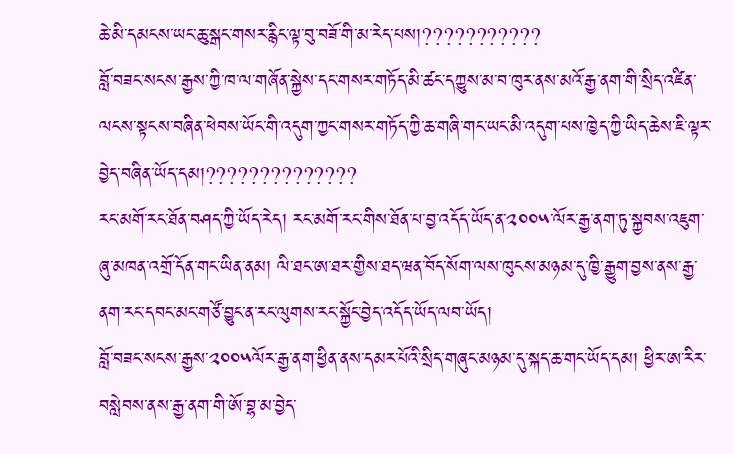ཆེ་མི་དམངས་ཡང་ཆུ་སྒང་གསར་རྙིང་ལྟ་བུ་བཟོ་གི་མ་རེད་པས།???????????
བློ་བཟང་སངས་རྒྱས་ཀྱི་ཁ་ལ་གཞོན་སྐྱེས་དང་གསར་གཏོད་མི་ཚང་དཀྱུས་མ་བ་ཁུར་ནས་མའོ་རྒྱ་ནག་གི་སྲིད་འཛིན་ལངས་སྟངས་བཞིན་ཕེབས་ཡོང་གི་འདུག་ཀྱང་གསར་གཏོད་ཀྱི་ཆ་གཞི་གང་ཡང་མི་འདུག་པས་ཁྱེད་ཀྱི་ཡིད་ཆེས་ཇི་ལྟར་བྱེད་བཞིན་ཡོད་དམ།??????????????
རང་མགོ་རང་ཐོན་བཤད་ཀྱི་ཡོད་རེད། རང་མགོ་རང་གིས་ཐོན་པ་བྱ་འདོད་ཡོད་ན་༢༠༠༥་ལོར་རྒྱ་ནག་ཏུ་སྐྱབས་འཇུག་ཞུ་མཁན་འགྲོ་དོན་གང་ཡིན་ནམ། ལི་ཐང་ཨ་ཐར་གྱིས་ཐད་ཝན་བོད་སོག་ལས་ཁུངས་མཉམ་དུ་ཁྱི་རྒྱུག་བྱས་ནས་རྒྱ་ནག་རང་དབང་མང་གཙོ་བྱུང་ན་རང་ལུགས་རང་སྐྱོང་བྱེད་འདོད་ཡོད་ལབ་ཡོད།
བློ་བཟང་སངས་རྒྱས་༢༠༠༥ལོར་རྒྱ་ནག་ཕྱིན་ནས་དམར་པོའི་སྲིད་གཞུང་མཉམ་དུ་སྐད་ཆ་གང་ཡོད་དམ། ཕྱིར་ཨ་རིར་བསླེབས་ནས་རྒྱ་ནག་གི་ཨོ་བྷ་མ་བྱེད་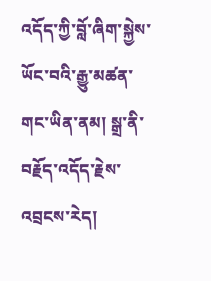འདོད་ཀྱི་བློ་ཞིག་སྐྱེས་ཡོང་བའི་རྒྱུ་མཚན་གང་ཡིན་ནམ། སྒྲ་ནི་བརྗོད་འདོད་རྗེས་འབྲངས་རེད།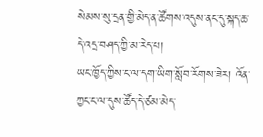སེམས་སུ་དྲན་གྱི་མེད་ན་ཚོགས་འདུས་ནང་དུ་སྐད་ཆ་དེ་འདྲ་བཤད་ཀྱི་མ་རེད་པ།
ཡང་ཁྱོད་ཀྱིས་ང་ལ་དག་ཡིག་སློབ་རོགས་ཟེར། འོན་ཀྱང་ང་ལ་དུས་ཚོད་དེ་ཙམ་མེད་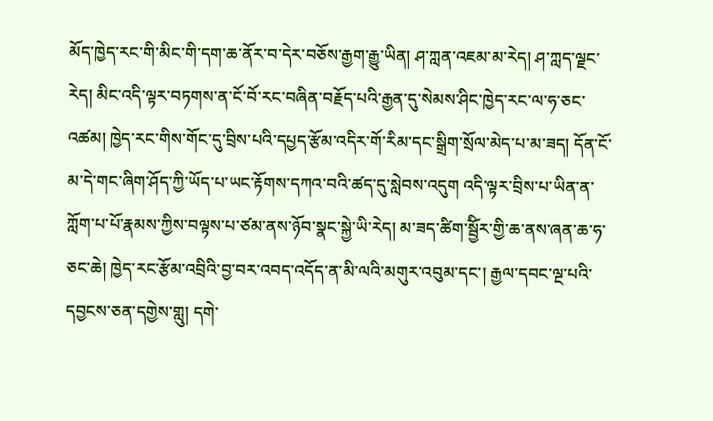མོད་ཁྱེད་རང་གི་མིང་གི་དག་ཆ་ནོར་བ་དེར་བཅོས་རྒྱག་རྒྱུ་ཡིན། ཤ་ཀླན་འཇམ་མ་རེད། ཤ་ཀླད་ལྗང་རེད། མིང་འདི་ལྟར་བཏགས་ན་ངོ་བོ་རང་བཞིན་བརྗོད་པའི་རྒྱན་དུ་སེམས་ཤིང་ཁྱེད་རང་ལ་ཧ་ཅང་འཚམ། ཁྱེད་རང་གིས་གོང་དུ་བྲིས་པའི་དཔྱད་རྩོམ་འདིར་གོ་རིམ་དང་སྒྲིག་སྲོལ་མེད་པ་མ་ཟད། དོན་ངོ་མ་དེ་གང་ཞིག་ཤོད་ཀྱི་ཡོད་པ་ཡང་རྟོགས་དཀའ་བའི་ཚད་དུ་སླེབས་འདུག འདི་ལྟར་བྲིས་པ་ཡིན་ན་ཀློག་པ་པོ་རྣམས་ཀྱིས་བལྟས་པ་ཙམ་ནས་ཉོབ་སྣང་སྐྱེ་ཡི་རེད། མ་ཟད་ཚིག་སྦྱོིར་གྱི་ཆ་ནས་ཞན་ཆ་ཧ་ཅང་ཆེ། ཁྱེད་རང་རྩོམ་འབྲིའི་བྱ་བར་འབད་འདོད་ན་མི་ལའི་མགུར་འབུམ་དང་། རྒྱལ་དབང་ལྔ་པའི་དབྱངས་ཅན་དགྱེས་གླུ། དགེ་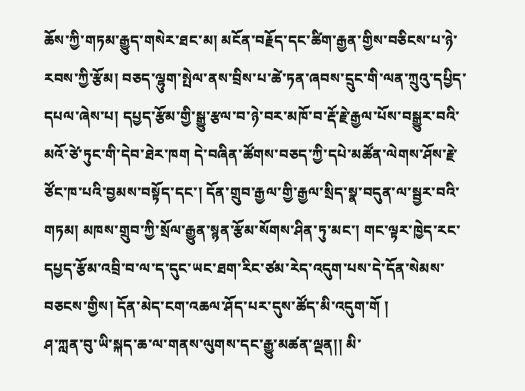ཆོས་ཀྱི་གཏམ་རྒྱུད་གསེར་ཐང་མ། མངོན་བརྗོད་དང་ཚིག་རྒྱན་གྱིས་བཅིངས་པ་ཉེ་རབས་ཀྱི་རྩོམ། བཅད་ལྷུག་སྤེལ་ནས་བྲིས་པ་ཚེ་ཏན་ཞབས་དྲུང་གི་ལན་ཀྲུའུ་དཔྱིད་དཔལ་ཞེས་པ། དཔྱད་རྩོམ་གྱི་སྒྱུ་རྩལ་བ་ཉེ་བར་མཁོ་བ་རྡོ་རྗེ་རྒྱལ་པོས་བསྒྱུར་བའི་མའོ་ཙེ་ཏུང་གི་དེབ་ཐེར་ཁག དེ་བཞིན་ཚོགས་བཅད་ཀྱི་དཔེ་མཚོན་ལེགས་ཤོས་རྗེ་ཙོང་ཁ་པའི་བྱམས་བསྟོད་དང་། དོན་གྲུབ་རྒྱལ་གྱི་རྒྱལ་སྲིད་སྣ་བདུན་ལ་སྦྱར་བའི་གཏམ། མཁས་གྲུབ་ཀྱི་སྲོལ་རྒྱུན་སྙན་རྩོམ་སོགས་ཤིན་ཏུ་མང་། གང་ལྟར་ཁྱེད་རང་དཔྱད་རྩོམ་འབྲི་བ་ལ་ད་དུང་ཡང་ཐག་རིང་ཙམ་རེད་འདུག་པས་དེ་དོན་སེམས་བཅངས་གྱིས། དོན་མེད་ངག་འཆལ་ཤོད་པར་དུས་ཚོད་མི་འདུག་གོ །
ཤ་ཀླན་བུ་ཡི་སྐད་ཆ་ལ་གནས་ལུགས་དང་རྒྱུ་མཚན་ལྡན།། མི་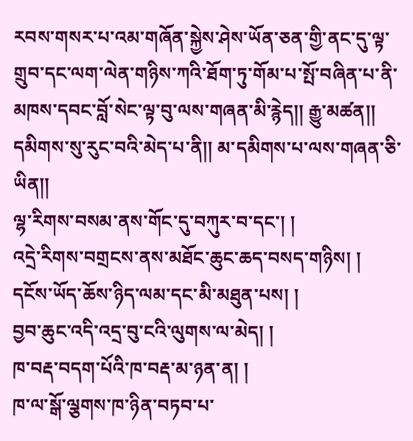རབས་གསར་པ་འམ་གཞོན་སྐྱེས་ཤེས་ཡོན་ཅན་གྱི་ནང་དུ་ལྟ་གྲུབ་དང་ལག་ལེན་གཉིས་ཀའི་ཐོག་ཏུ་གོམ་པ་སྤོ་བཞིན་པ་ནི་མཁས་དབང་བློ་སེང་ལྟ་བུ་ལས་གཞན་མི་རྙེད།། རྒྱུ་མཚན།། དམིགས་སུ་རུང་བའི་མེད་པ་ནི།། མ་དམིགས་པ་ལས་གཞན་ཅི་ཡིན།།
ལྷ་རིགས་བསམ་ནས་གོང་དུ་བཀུར་བ་དང་། །
འདྲེ་རིགས་བགྲངས་ནས་མཐོང་ཆུང་ཆད་བསད་གཉིས། །
དངོས་ཡོད་ཆོས་ཉིད་ལམ་དང་མི་མཐུན་པས། །
བྱབ་ཆུང་འདི་འདྲ་བུ་ངའི་ལུགས་ལ་མེད། །
ཁ་བརྡ་བདག་པོའི་ཁ་བརྡ་མ་ཉན་ན། །
ཁ་ལ་སྒོ་ལྕགས་ཁ་ཉིན་བཏབ་པ་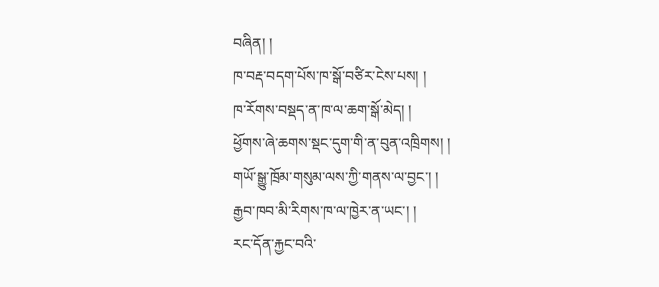བཞིན། །
ཁ་བརྡ་བདག་པོས་ཁ་སྒོ་བཙིར་ངེས་པས། །
ཁ་རོགས་བསྡད་ན་ཁ་ལ་ཆག་སྒོ་མེད། །
ཕྱོགས་ཞེ་ཆགས་སྡང་དུག་གི་ན་བུན་འཁྲིགས། །
གཡོ་སྒྱུ་ཁྲོམ་གསུམ་ལས་ཀྱི་གནས་ལ་བྱང་། །
རྒྱབ་ཁབ་མི་རིགས་ཁ་ལ་ཁྱེར་ན་ཡང་། །
རང་དོན་རྐྱང་བའི་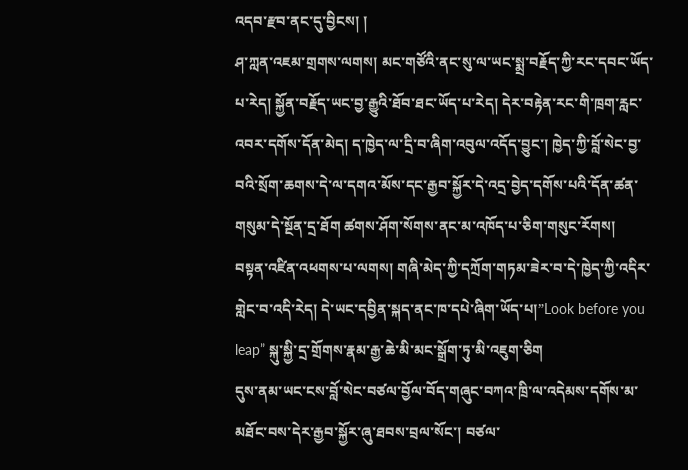འདབ་རྫབ་ནང་དུ་བྱིངས། །
ཤ་ཀླན་འཇམ་གྲགས་ལགས། མང་གཙོའི་ནང་སུ་ལ་ཡང་སྨྲ་བརྗོད་ཀྱི་རང་དབང་ཡོད་པ་རེད། སྐྱོན་བརྗོད་ཡང་བྱ་རྒྱུའི་ཐོབ་ཐང་ཡོད་པ་རེད། དེར་བརྟེན་རང་གི་ཁྲག་རླང་འབར་དགོས་དོན་མེད། ད་ཁྱེད་ལ་དྲི་བ་ཞིག་འབུལ་འདོད་བྱུང་། ཁྱེད་ཀྱི་བློ་སེང་བྱ་བའི་སྲོག་ཆགས་དེ་ལ་དགའ་མོས་དང་རྒྱབ་སྐྱོར་དེ་འདྲ་བྱེད་དགོས་པའི་དོན་ཚན་གསུམ་དེ་སྔོན་དྲ་ཐོག ཚགས་ཤོག་སོགས་ནང་མ་འཁོད་པ་ཅིག་གསུང་རོགས།
བསྟན་འཛིན་འཕགས་པ་ལགས། གཞི་མེད་ཀྱི་དཀྲོག་གཏམ་ཟེར་བ་དེ་ཁྱེད་ཀྱི་འདིར་གླེང་བ་འདི་རེད། དེ་ཡང་དབྱིན་སྐད་ནང་ཁ་དཔེ་ཞིག་ཡོད་པ།”Look before you leap” སྐུ་སྐྱི་དྲ་གྲོགས་རྣམ་རྒྱ་ཆེ་མི་མང་སྒྲོག་ཏུ་མི་འཇུག་ཅིག
དུས་ནམ་ཡང་ངས་བློ་སེང་བཙལ་བྱོལ་བོད་གཞུང་བཀའ་ཁྲི་ལ་འདེམས་དགོས་མ་མཐོང་བས་དེར་རྒྱབ་སྐྱོར་ཞུ་ཐབས་བྲལ་སོང་། བཙལ་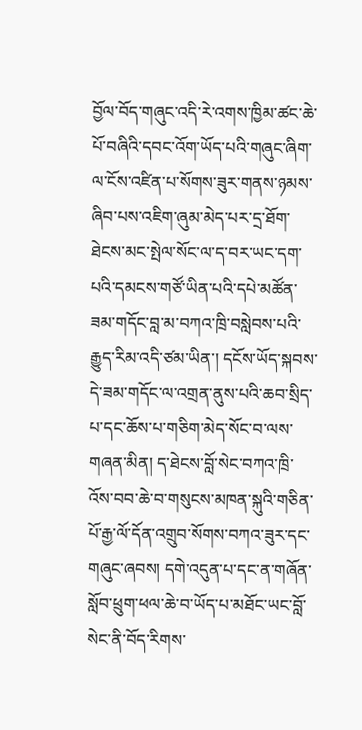བྱོལ་བོད་གཞུང་འདི་རེ་འགས་ཁྱིམ་ཚང་ཆེ་པོ་བཞིའི་དབང་འོག་ཡོད་པའི་གཞུང་ཞིག་ལ་ངོས་འཛིན་པ་སོགས་ཟུར་གནས་ཉམས་ཞིབ་པས་འཇིག་ཞུམ་མེད་པར་དྲ་ཐོག་ཐེངས་མང་སྤེལ་སོང་ལ་ད་བར་ཡང་དག་པའི་དམངས་གཙོ་ཡིན་པའི་དཔེ་མཚོན་ཟམ་གདོང་བླ་མ་བཀའ་ཁྲི་བསླེབས་པའི་རྒྱུད་རིམ་འདི་ཙམ་ཡིན་། དངོས་ཡོད་སྐབས་དེ་ཟམ་གདོང་ལ་འགྲན་ནུས་པའི་ཆབ་སྲིད་པ་དང་ཆོས་པ་གཅིག་མེད་སོང་བ་ལས་གཞན་མིན། ད་ཐེངས་བློ་སེང་བཀའ་ཁྲི་འོས་བབ་ཆེ་བ་གསུངས་མཁན་སྐུའི་གཅིན་པོ་རྒྱ་ལོ་དོན་འགྲུབ་སོགས་བཀའ་ཟུར་དང་གཞུང་ཞབས། དགེ་འདུན་པ་དང་ན་གཞོན་སློབ་ཕྲུག་ཕལ་ཆེ་བ་ཡོད་པ་མཐོང་ཡང་བློ་སེང་ནི་བོད་རིགས་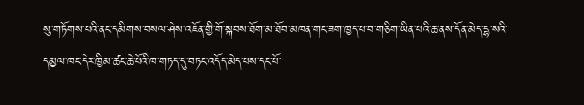སུ་གཏོགས་པའི་ནང་དམིགས་བསལ་ཤེས་འཇོན་གྱི་གོ་སྐབས་ཐོག་མ་ཐོབ་མཁན་གང་ཟག་ཁྱད་པ་བ་གཅིག་ཡིན་པའི་ཆ་ནས་དོན་མེད་དྷ་སའི་དམྱལ་ཁང་དེར་ཁྱིམ་ཚང་ཆེ་པོའི་ཁ་གཏད་དུ་བཏང་འདོད་མེད་པས་དང་པོ་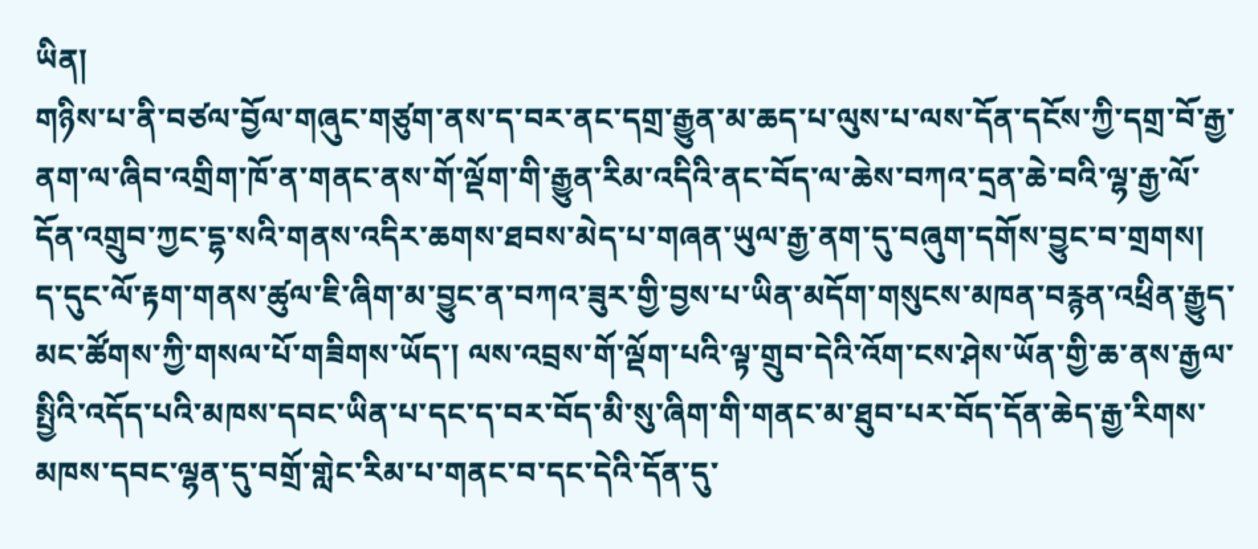ཡིན།
གཉིས་པ་ནི་བཙལ་བྱོལ་གཞུང་གཙུག་ནས་ད་བར་ནང་དགྲ་རྒྱུན་མ་ཆད་པ་ལུས་པ་ལས་དོན་དངོས་ཀྱི་དགྲ་བོ་རྒྱ་ནག་ལ་ཞིབ་འགྲིག་ཁོ་ན་གནང་ནས་གོ་ལྡོག་གི་རྒྱུན་རིམ་འདིའི་ནང་བོད་ལ་ཆེས་བཀའ་དྲན་ཆེ་བའི་ལྷ་རྒྱ་ལོ་དོན་འགྲུབ་ཀྱང་དྷ་སའི་གནས་འདིར་ཆགས་ཐབས་མེད་པ་གཞན་ཡུལ་རྒྱ་ནག་དུ་བཞུག་དགོས་བྱུང་བ་གྲགས།
ད་དུང་ལོ་རྟག་གནས་ཚུལ་ཇི་ཞིག་མ་བྱུང་ན་བཀའ་ཟུར་གྱི་བྱས་པ་ཡིན་མདོག་གསུངས་མཁན་བརྙན་འཕྲིན་རྒྱུད་མང་ཚོགས་ཀྱི་གསལ་པོ་གཟིགས་ཡོད་། ལས་འབྲས་གོ་ལྡོག་པའི་ལྟ་གྲུབ་དེའི་འོག་ངས་ཤེས་ཡོན་གྱི་ཆ་ནས་རྒྱལ་སྤྱིའི་འདོད་པའི་མཁས་དབང་ཡིན་པ་དང་ད་བར་བོད་མི་སུ་ཞིག་གི་གནང་མ་ཐུབ་པར་བོད་དོན་ཆེད་རྒྱ་རིགས་མཁས་དབང་ལྷན་དུ་བགྲོ་གླེང་རིམ་པ་གནང་བ་དང་དེའི་དོན་དུ་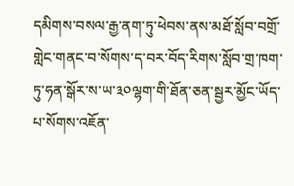དམིགས་བསལ་རྒྱ་ནག་ཏུ་ཕེབས་ནས་མཐོ་སློབ་བགྲོ་གླེང་གནང་བ་སོགས་ད་བར་བོད་རིགས་སློབ་གྲ་ཁག་ཏུ་ཧན་སྒོར་ས་ཡ་༣༠ལྷག་གི་ཐོན་ཅན་སྦྱར་མྱོང་ཡོད་པ་སོགས་འཇོན་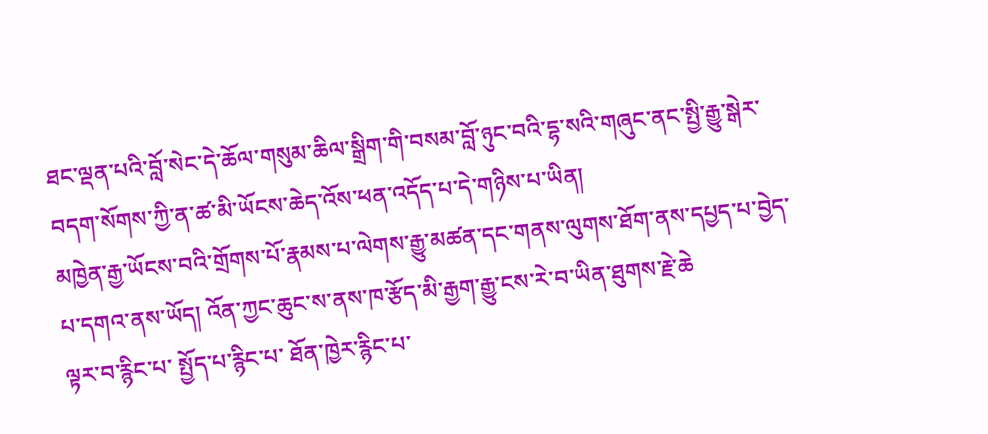ཐང་ལྡན་པའི་བློ་སེང་དེ་ཆོལ་གསུམ་ཆིལ་སྒྲིག་གི་བསམ་བློ་ཉུང་བའི་དྷ་སའི་གཞུང་ནང་སྤྱི་རྒྱུ་སྒེར་བདག་སོགས་ཀྱི་ན་ཚ་མི་ཡོངས་ཆེད་འོས་ཕན་འདོད་པ་དེ་གཉིས་པ་ཡིན།
མཁྱེན་རྒྱ་ཡོངས་བའི་གྲོགས་པོ་རྣམས་པ་ལེགས་རྒྱུ་མཚན་དང་གནས་ལུགས་ཐོག་ནས་དཔྱད་པ་བྱེད་པ་དགའ་ནས་ཡོད། འོན་ཀྱང་ཆུང་ས་ནས་ཁ་རྩོད་མི་རྒྱག་རྒྱུ་ངས་རེ་བ་ཡིན་ཐུགས་རྗེ་ཆེ
ལྟར་བ་རྙིང་པ་ སྤྱོད་པ་རྙིང་པ་ ཐོན་ཁྱེར་རྙིང་པ་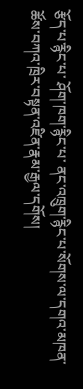རྩོད་པ་རྙིང་པ་ ཤོག་ཁག་རྙིང་པ་ ནང་འཁྲུག་རྙིང་པ་སོགས་ལ་དགའ་མཁན་ཚོས་བཀའ་ཁྲིར་བསྟན་འཛིན་རྣམ་རྒྱལ་དགོས།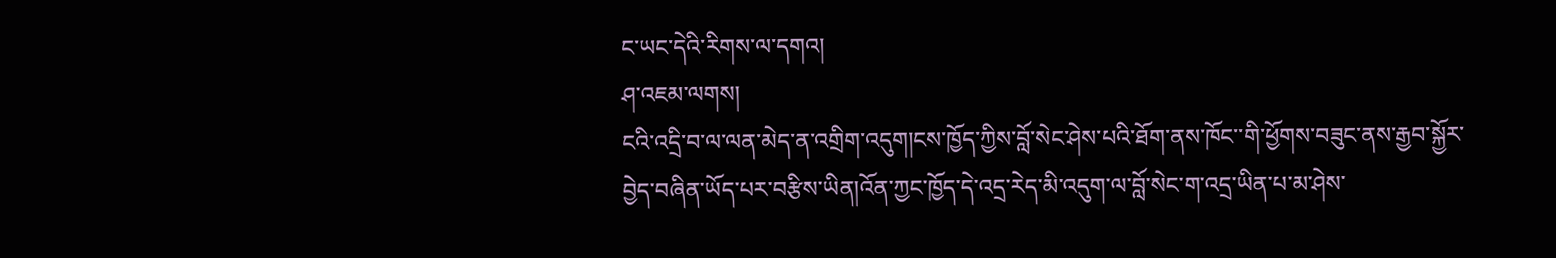ང་ཡང་དེའི་རིགས་ལ་དགའ།
ཤ་འཇམ་ལགས།
ངའི་འདྲི་བ་ལ་ལན་མེད་ན་འགྲིག་འདུག།ངས་ཁྱོད་ཀྱིས་བློ་སེང་ཤེས་པའི་ཐོག་ནས་ཁོང་་གི་ཕྱོགས་བཟུང་ནས་རྒྱབ་སྐྱོར་བྱེད་བཞིན་ཡོད་པར་བརྩིས་ཡིན།འོན་ཀྱང་ཁྱོད་དེ་འདྲ་རེད་མི་འདུག་ལ་བློ་སེང་ག་འདྲ་ཡིན་པ་མ་ཤེས་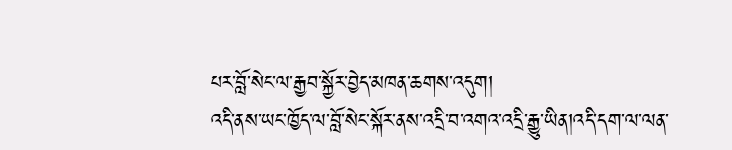པར་བློ་སེང་ལ་རྒྱབ་སྐྱོར་བྱེད་མཁན་ཆགས་འདུག།
འདི་ནས་ཡང་ཁྱོད་ལ་བློ་སེང་སྐོར་ནས་འདྲི་བ་འགའ་འདྲི་རྒྱུ་ཡིན།འདི་དག་ལ་ལན་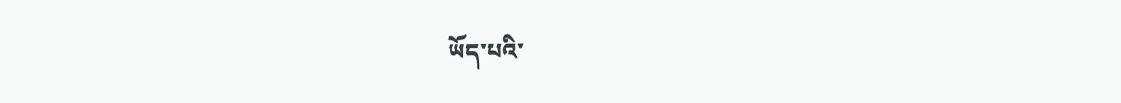ཡོད་པའི་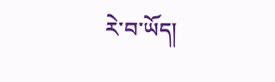རེ་བ་ཡོད།